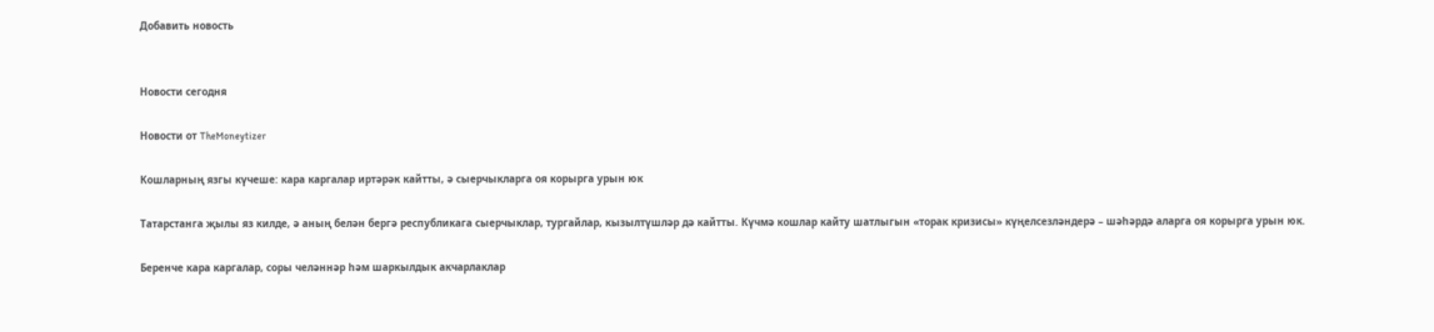Добавить новость


Новости сегодня

Новости от TheMoneytizer

Кошларның язгы күчеше: кара каргалар иртәрәк кайтты, ә сыерчыкларга оя корырга урын юк

Татарстанга җылы яз килде, ә аның белән бергә республикага сыерчыклар, тургайлар, кызылтүшләр дә кайтты. Күчмә кошлар кайту шатлыгын «торак кризисы» күңелсезләндерә – шәһәрдә аларга оя корырга урын юк.

Беренче кара каргалар, соры челәннәр һәм шаркылдык акчарлаклар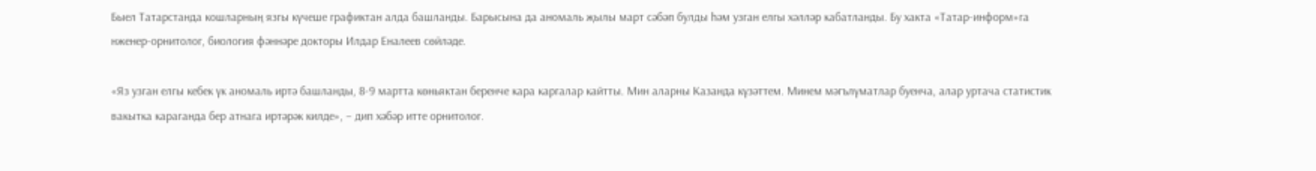Быел Татарстанда кошларның язгы күчеше графиктан алда башланды. Барысына да аномаль җылы март сәбәп булды һәм узган елгы хәлләр кабатланды. Бу хакта «Татар-информ»га нженер-орнитолог, биология фәннәре докторы Илдар Еналеев сөйләде.

«Яз узган елгы кебек үк аномаль иртә башланды, 8-9 мартта көньяктан беренче кара каргалар кайтты. Мин аларны Казанда күзәттем. Минем мәгълүматлар буенча, алар уртача статистик вакытка караганда бер атнага иртәрәк килде», – дип хәбәр итте орнитолог.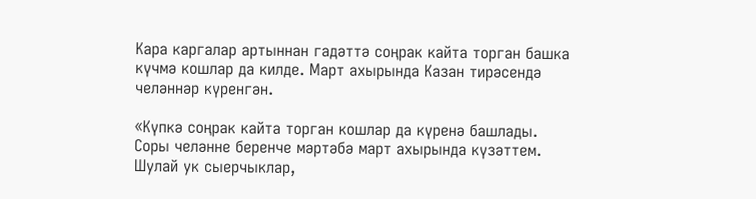Кара каргалар артыннан гадәттә соңрак кайта торган башка күчмә кошлар да килде. Март ахырында Казан тирәсендә челәннәр күренгән.

«Күпкә соңрак кайта торган кошлар да күренә башлады. Соры челәнне беренче мәртәбә март ахырында күзәттем. Шулай ук сыерчыклар,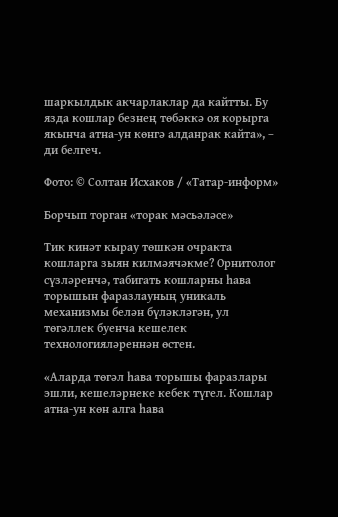шаркылдык акчарлаклар да кайтты. Бу язда кошлар безнең төбәккә оя корырга якынча атна-ун көнгә алданрак кайта», – ди белгеч.

Фото: © Солтан Исхаков / «Татар-информ»

Борчып торган «торак мәсьәләсе»

Тик кинәт кырау төшкән очракта кошларга зыян килмәячәкме? Орнитолог сүзләренчә, табигать кошларны һава торышын фаразлауның уникаль механизмы белән бүләкләгән, ул төгәллек буенча кешелек технологияләреннән өстен.

«Аларда төгәл һава торышы фаразлары эшли, кешеләрнеке кебек түгел. Кошлар атна-ун көн алга һава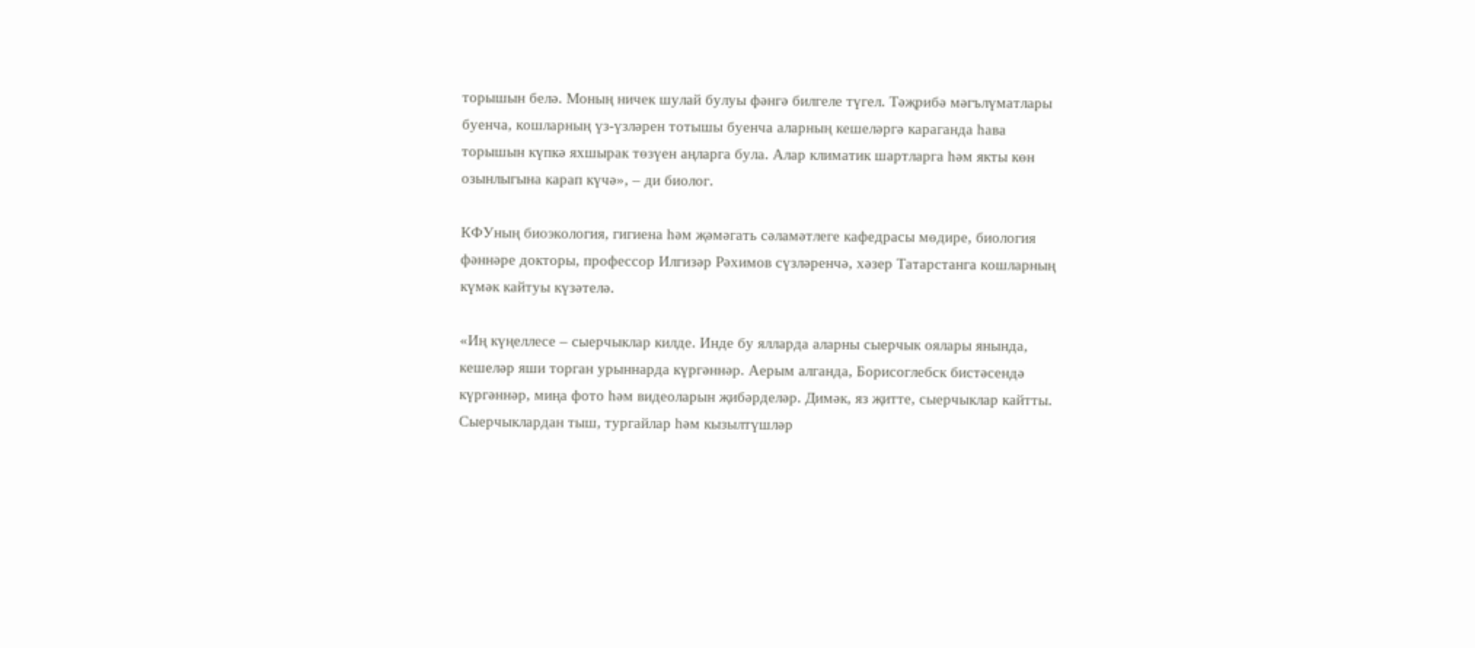торышын белә. Моның ничек шулай булуы фәнгә билгеле түгел. Тәҗрибә мәгълүматлары буенча, кошларның үз-үзләрен тотышы буенча аларның кешеләргә караганда һава торышын күпкә яхшырак төзүен аңларга була. Алар климатик шартларга һәм якты көн озынлыгына карап күчә», – ди биолог.

КФУның биоэкология, гигиена һәм җәмәгать сәламәтлеге кафедрасы мөдире, биология фәннәре докторы, профессор Илгизәр Рәхимов сүзләренчә, хәзер Татарстанга кошларның күмәк кайтуы күзәтелә.

«Иң күңеллесе – сыерчыклар килде. Инде бу ялларда аларны сыерчык оялары янында, кешеләр яши торган урыннарда күргәннәр. Аерым алганда, Борисоглебск бистәсендә күргәннәр, миңа фото һәм видеоларын җибәрделәр. Димәк, яз җитте, сыерчыклар кайтты. Сыерчыклардан тыш, тургайлар һәм кызылтүшләр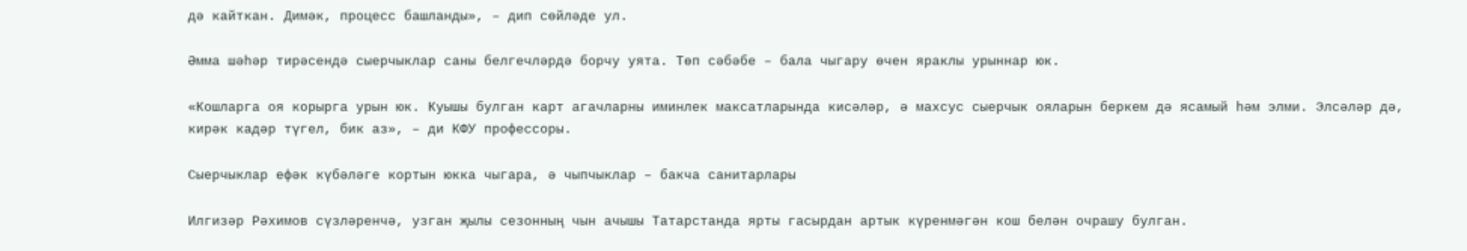дә кайткан. Димәк, процесс башланды», – дип сөйләде ул.

Әмма шәһәр тирәсендә сыерчыклар саны белгечләрдә борчу уята. Төп сәбәбе – бала чыгару өчен яраклы урыннар юк.

«Кошларга оя корырга урын юк. Куышы булган карт агачларны иминлек максатларында кисәләр, ә махсус сыерчык ояларын беркем дә ясамый һәм элми. Элсәләр дә, кирәк кадәр түгел, бик аз», – ди КФУ профессоры.

Сыерчыклар ефәк күбәләге кортын юкка чыгара, ә чыпчыклар – бакча санитарлары

Илгизәр Рәхимов сүзләренчә, узган җылы сезонның чын ачышы Татарстанда ярты гасырдан артык күренмәгән кош белән очрашу булган.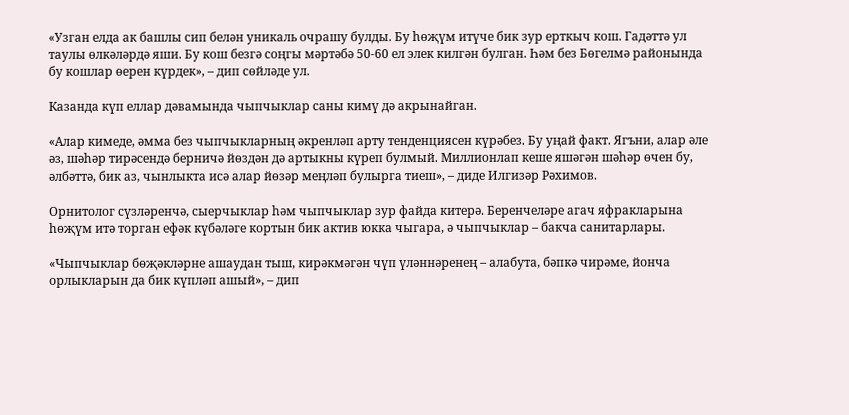«Узган елда ак башлы сип белән уникаль очрашу булды. Бу һөҗүм итүче бик зур ерткыч кош. Гадәттә ул таулы өлкәләрдә яши. Бу кош безгә соңгы мәртәбә 50-60 ел элек килгән булган. Һәм без Бөгелмә районында бу кошлар өерен күрдек», – дип сөйләде ул.

Казанда күп еллар дәвамында чыпчыклар саны кимү дә акрынайган.

«Алар кимеде, әмма без чыпчыкларның әкренләп арту тенденциясен күрәбез. Бу уңай факт. Ягъни, алар әле әз, шәһәр тирәсендә берничә йөздән дә артыкны күреп булмый. Миллионлап кеше яшәгән шәһәр өчен бу, әлбәттә, бик аз, чынлыкта исә алар йөзәр меңләп булырга тиеш», – диде Илгизәр Рәхимов.

Орнитолог сүзләренчә, сыерчыклар һәм чыпчыклар зур файда китерә. Беренчеләре агач яфракларына һөҗүм итә торган ефәк күбәләге кортын бик актив юкка чыгара, ә чыпчыклар – бакча санитарлары.

«Чыпчыклар бөҗәкләрне ашаудан тыш, кирәкмәгән чүп үләннәренең – алабута, бәпкә чирәме, йонча орлыкларын да бик күпләп ашый», – дип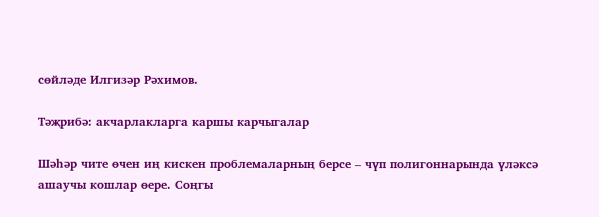сөйләде Илгизәр Рәхимов.

Тәҗрибә: акчарлакларга каршы карчыгалар

Шәһәр чите өчен иң кискен проблемаларның берсе – чүп полигоннарында үләксә ашаучы кошлар өере. Соңгы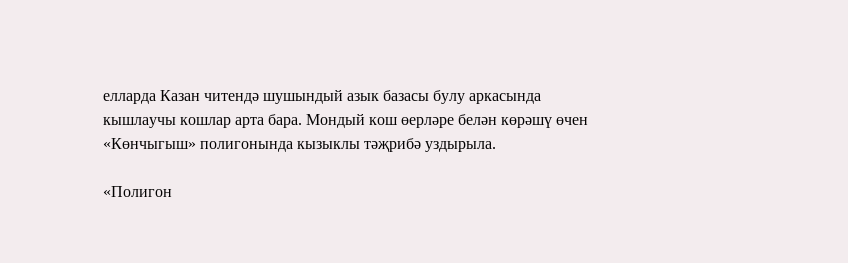елларда Казан читендә шушындый азык базасы булу аркасында кышлаучы кошлар арта бара. Мондый кош өерләре белән көрәшү өчен «Көнчыгыш» полигонында кызыклы тәҗрибә уздырыла.

«Полигон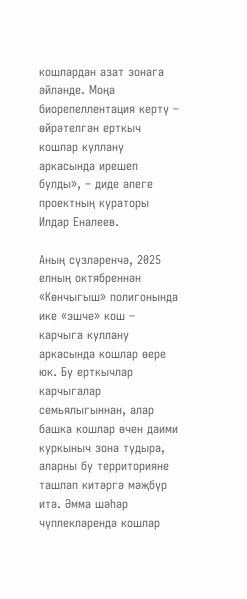кошлардан азат зонага әйләнде. Моңа биорепеллентация кертү – өйрәтелгән ерткыч кошлар куллану аркасында ирешеп булды», – диде әлеге проектның кураторы Илдар Еналеев.

Аның сүзләренчә, 2025 елның октябреннән «Көнчыгыш» полигонында ике «эшче» кош – карчыга куллану аркасында кошлар өере юк. Бу ерткычлар карчыгалар семьялыгыннан, алар башка кошлар өчен даими куркыныч зона тудыра, аларны бу территорияне ташлап китәргә мәҗбүр итә. Әмма шәһәр чүплекләрендә кошлар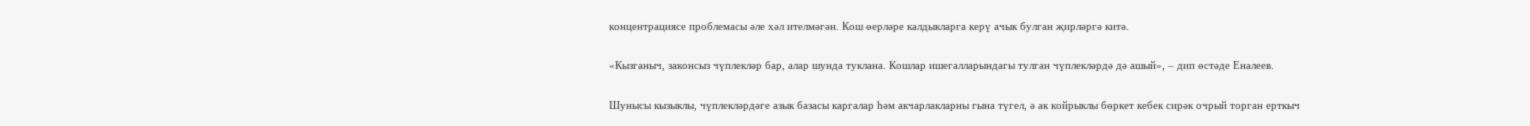концентрациясе проблемасы әле хәл ителмәгән. Кош өерләре калдыкларга керү ачык булган җирләргә китә.

«Кызганыч, законсыз чүплекләр бар, алар шунда туклана. Кошлар ишегалларындагы тулган чүплекләрдә дә ашый», – дип өстәде Еналеев.

Шунысы кызыклы, чүплекләрдәге азык базасы каргалар һәм акчарлакларны гына түгел, ә ак койрыклы бөркет кебек сирәк очрый торган ерткыч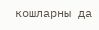кошларны да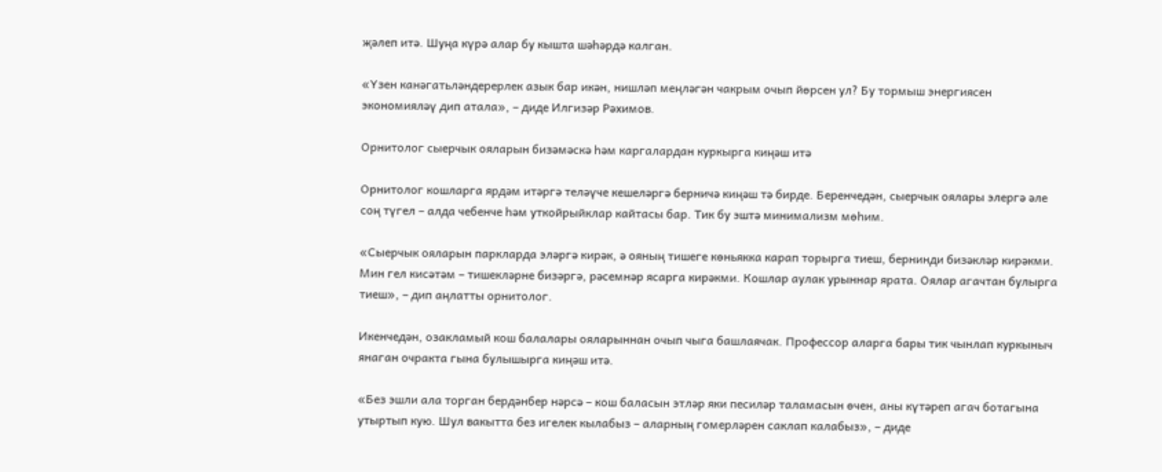җәлеп итә. Шуңа күрә алар бу кышта шәһәрдә калган.

«Үзен канәгатьләндерерлек азык бар икән, нишләп меңләгән чакрым очып йөрсен ул? Бу тормыш энергиясен экономияләү дип атала», – диде Илгизәр Рәхимов.

Орнитолог сыерчык ояларын бизәмәскә һәм каргалардан куркырга киңәш итә

Орнитолог кошларга ярдәм итәргә теләүче кешеләргә берничә киңәш тә бирде. Беренчедән, сыерчык оялары элергә әле соң түгел – алда чебенче һәм уткойрыйклар кайтасы бар. Тик бу эштә минимализм мөһим.

«Сыерчык ояларын паркларда эләргә кирәк, ә ояның тишеге көньякка карап торырга тиеш, бернинди бизәкләр кирәкми. Мин гел кисәтәм – тишекләрне бизәргә, рәсемнәр ясарга кирәкми. Кошлар аулак урыннар ярата. Оялар агачтан булырга тиеш», – дип аңлатты орнитолог.

Икенчедән, озакламый кош балалары ояларыннан очып чыга башлаячак. Профессор аларга бары тик чынлап куркыныч янаган очракта гына булышырга киңәш итә.

«Без эшли ала торган бердәнбер нәрсә – кош баласын этләр яки песиләр таламасын өчен, аны күтәреп агач ботагына утыртып кую. Шул вакытта без игелек кылабыз – аларның гомерләрен саклап калабыз», – диде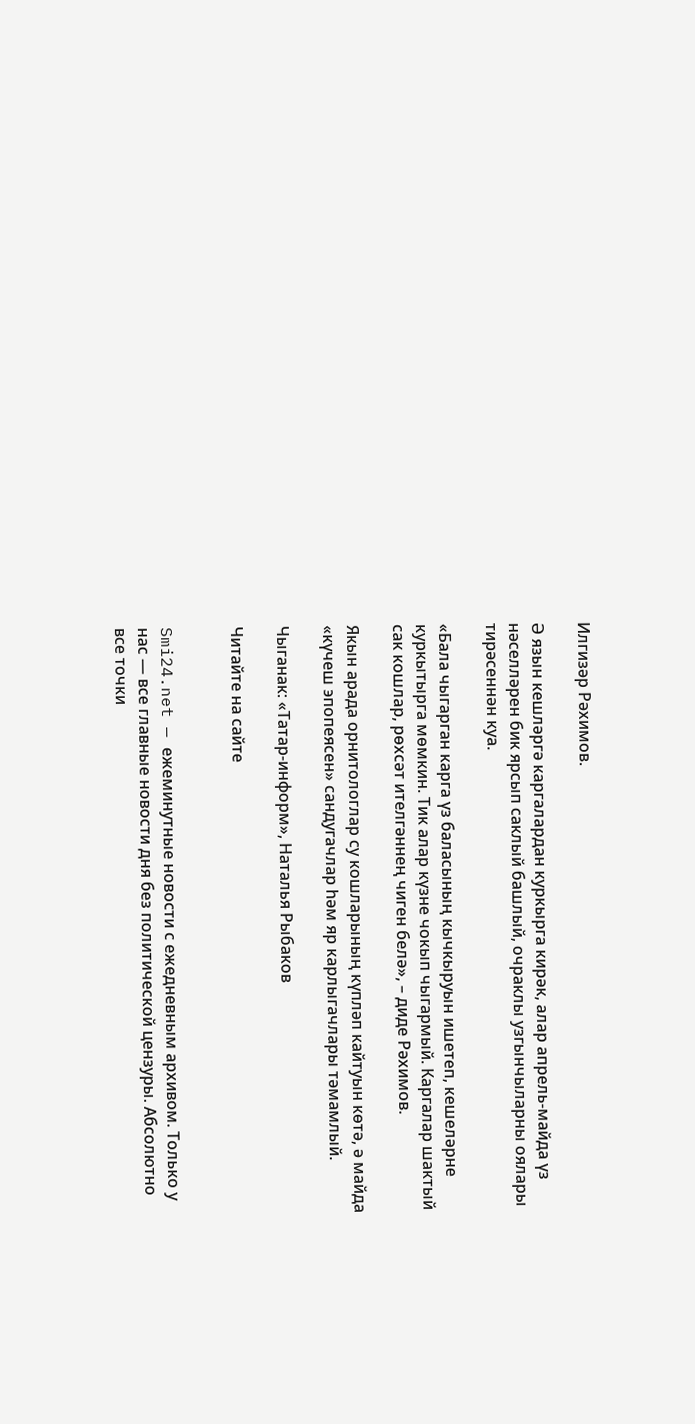Илгизәр Рәхимов.

Ә язын кешләргә каргалардан куркырга кирәк, алар апрель-майда үз нәселләрен бик ярсып саклый башлый, очраклы узгынчыларны оялары тирәсеннән куа.

«Бала чыгарган карга үз баласының кычкыруын ишетеп, кешеләрне куркытырга мөмкин. Тик алар күзне чокып чыгармый. Каргалар шактый сак кошлар, рөхсәт ителгәннең чиген белә», – диде Рәхимов.

Якын арада орнитологлар су кошларының күпләп кайтуын көтә, ә майда «күчеш эпопеясен» сандугачлар һәм яр карлыгачлары тәмамлый.

Чыганак: «Татар-информ», Наталья Рыбаков

Читайте на сайте


Smi24.net — ежеминутные новости с ежедневным архивом. Только у нас — все главные новости дня без политической цензуры. Абсолютно все точки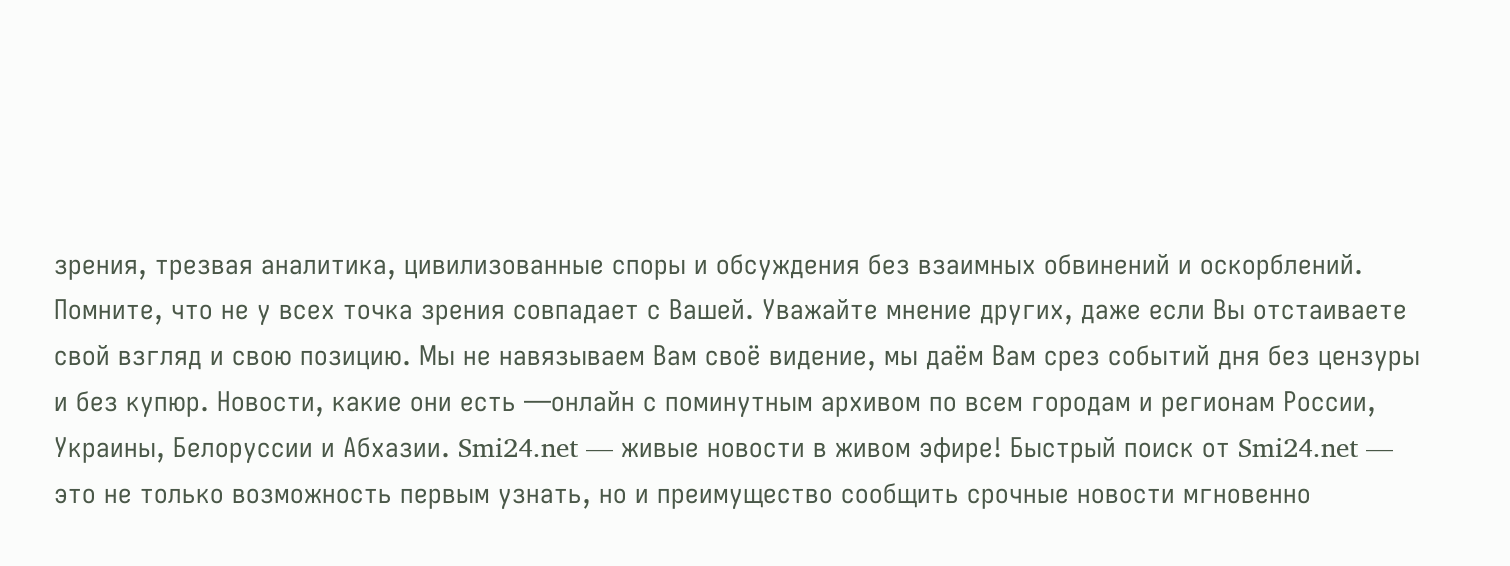зрения, трезвая аналитика, цивилизованные споры и обсуждения без взаимных обвинений и оскорблений. Помните, что не у всех точка зрения совпадает с Вашей. Уважайте мнение других, даже если Вы отстаиваете свой взгляд и свою позицию. Мы не навязываем Вам своё видение, мы даём Вам срез событий дня без цензуры и без купюр. Новости, какие они есть —онлайн с поминутным архивом по всем городам и регионам России, Украины, Белоруссии и Абхазии. Smi24.net — живые новости в живом эфире! Быстрый поиск от Smi24.net — это не только возможность первым узнать, но и преимущество сообщить срочные новости мгновенно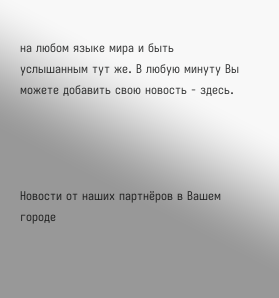на любом языке мира и быть услышанным тут же. В любую минуту Вы можете добавить свою новость - здесь.




Новости от наших партнёров в Вашем городе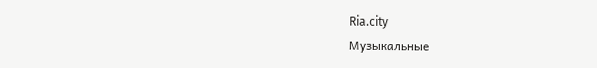Ria.city
Музыкальные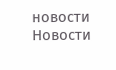новости
Новости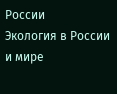России
Экология в России и мире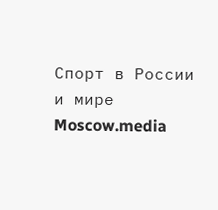Спорт в России и мире
Moscow.media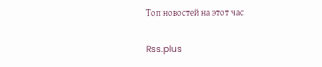Топ новостей на этот час

Rss.plus